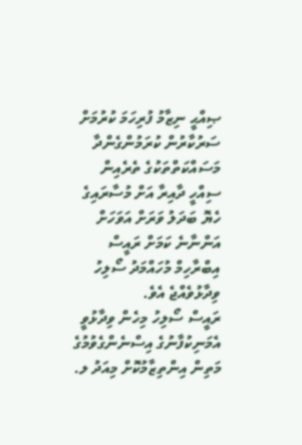ޞިއްޙީ ނިޒާމު ފުރިހަމަ ކުރުމަށް ސަރުކާރުން ކުރަމުންގެންދާ މަސައްކަތްތަކުގެ ތެރެއިން ސިއްހީ ދާއިރާ އަށް މުސާރައިގެ ހެޔޮ ބަދަލު ވަރަށް އަވަހަށް އަންނާނެ ކަމަށް ރައީސް އިބްރާހިމް މުހައްމަދު ސޯލިހު ވިދާޅުވެއްޖެ އެވެ.
ރައީސް ސޯލިހު މިހެން ވިދާޅުވީ އެމަނިކުފާނުގެ އިސްނެންގެވުމުގެ މަތިން އިންތިޒާމުކޮށް މިއަދު ލ.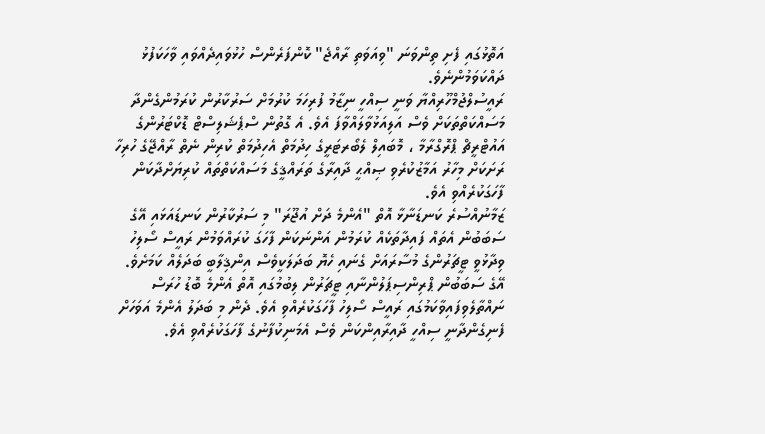އަތޮޅުގައި ފެށި ތިންވަނަ "ވިއަވަތި ރާއްޖެ" ކޮންފަރެންސް ހުޅުވައިދެއްވައި ވާހަކަފުޅު ދައްކަވަމުންނެވެ.
ރައީސުލްޖުމްހޫރިއްޔާ ވަނީ ސިއްހީ ނިޒާމު ފުރިހަމަ ކުރުމަށް ސަރުކާރުން ކުރަމުންގެންދާ މަސައްކަތްތަކަށް ވެސް އަލިއަޅުވާލައްވާފަ އެވެ. އެ ގޮތުން ސްޕެޝަލިސްޓް ޑޮކްޓަރުންގެ އައުޓްރީޗް ޕްރޮގްރާމާ ، މޮބައިލް ލެބޯރޓަރީގެ ހިދުމަތް އެހިދުމަތް ކުރިން ނެތް ރާއްޖޭގެ ހުރިހާ ރަށަކަށް މިހާރު އަމާޒުކުރެވި ޞިއްޙީ ދާއިރާގެ ތަރައްޤީގެ މަސައްކަތްތައް ކުރިޔަށްދާކަން ފާހަގަކުރެއްވި އެވެ.
ޒަމާނުއްސުރެ ކަނޑަނާޅާ އޮތް "އެންމެ ދަށް އުޖޫރަ" މި ސަރުކާރުން ކަނޑައަޅައި އޭގެ ސަބަބުން އެތައް ފައިދާތަކެއް ކުރަމުން އަންނަކަން ފާހަގަ ކުރައްވަމުން ރައީސް ސޯލިހު ވިދާޅުވީ ޓީޗަރުންގެ މުސާރައަށް ގެނައި ހެޔޮ ބަދަލަކީވެސް އިންޤިލާބީ ބަދަލެއް ކަމަށެވެ.
އޭގެ ސަބަބުން ޕްރިންސިޕަލުންނާއި ޓީޗަރުން ލިބުމުގައި އޮތް އެންމެ ބޮޑު ހުރަސް ނައްތާލެވިފައިވާކަމުގައި ރައީސް ސޯލިހު ފާހަގަކުރެއްވި އެވެ. ދެން މި ބަދަލު އެންމެ އަވަހަށް ފެނިގެންދާނީ ސިއްހީ ދާއިރާއިންކަން ވެސް އެމަނިކުފާނުގެ ފާހަގަކުރެއްވި އެވެ.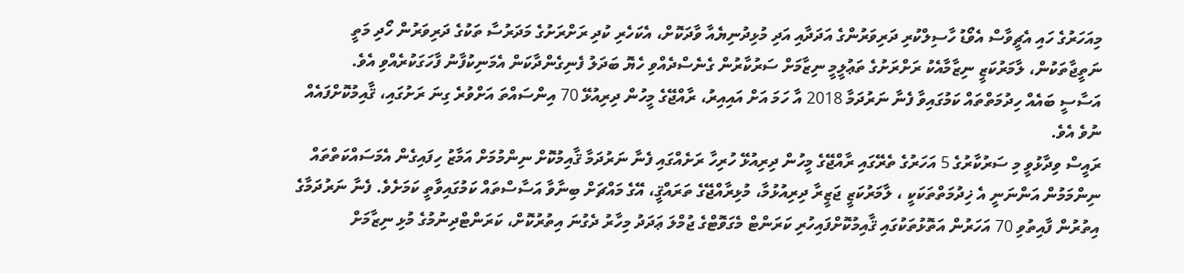މިއަހަރުގެ ހައި އެޗީވާސް އެވޯޑު ހާސިލްކުރި ދަރިވަރުންގެ އަދަދާއި އަދި މުޅިދުނިޔެއާ ވާދަކޮށް، އެކަހެރި ކުދި ރަށްރަށުގެ މަދަރުސާ ތަކުގެ ދަރިވަރުން ހޯދި މަތީ ނަތީޖާތަކުން، ލާމަރުކަޒީ ނިޒާމާއެކު ރަށްރަށުގެ ތަޢުލީމީ ނިޒާމަށް ސަރުކާރުން ގެނެސްދެއްވި ހެޔޮ ބަދަލު ފެނިގެންދާކަން އެމަނިކުފާނު ފާހަގަކުރެއްވި އެވެ.
އަސާސީ ބައެއް ހިދުމަތްތައް ކަމުގައިވާ ފެނާ ނަރުދަމާ 2018 އާ ހަމަ އަށް އައިއިރު، ރާއްޖޭގެ މީހުން ދިރިއުޅޭ 70 އިންސައްތަ އަށްވުރެ ގިނަ ރަށުގައި، ޤާއިމުކޮށްފައެއް ނުވެ އެވެ.
ރައީސް ވިދާޅުވީ މި ސަރުކާރުގެ 5 އަހަރުގެ ތެރޭގައި ރާއްޖޭގެ މީހުން ދިރިއުޅޭ ހުރިހާ ރަށެއްގައި ފެނާ ނަރުދަމާ ޤާއިމުކޮށް ނިންމުމަށް އަމާޒު ހިފައިގެން އެމަސައްކަތްތައް ނިންމަމުން އަންނަނީ އެ ޚިދުމަތްތަކަކީ ، ލާމަރުކަޒީ ޖަޒީރާ ދިރިއުޅުމާ، މުޅިރާއްޖޭގެ ތަރައްޤީ، އޭގެ މައްޗަށް ބިނާވާ އަސާސްތައް ކަމުގައިވާތީ ކަމަށެވެ. ފެނާ ނަރުދަމާގެ އިތުރުން ފާއިތުވި 70 އަހަރުން އަތޮޅުތަކުގައި ޤާއިމުކޮށްފައިހުރި ކަރަންޓް މެގަވޮޓްގެ ޖުމްލަ ޢަދަދު މިހާރު ދެގުނަ އިތުރުކޮށް، ކަރަންޓްދިނުމުގެ މުޅި ނިޒާމަށް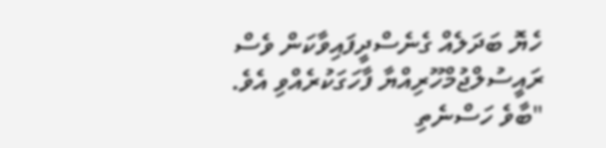ހެޔޮ ބަދަލެއް ގެނެސްދީފައިވާކަން ވެސް ރައީސުލްޖުމްހޫރިއްޔާ ފާހަގަކުރެއްވި އެވެ.
"ބާވެ ހަސްނެތި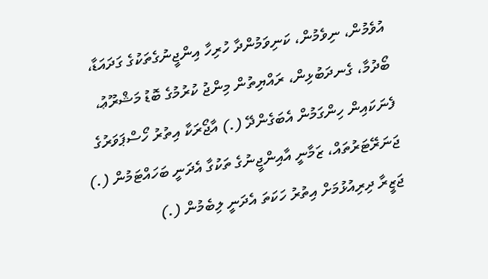އުވެމުން، ނިވެމުން، ކަނިވަމުންދާ ހުރިހާ އިންޖީނުގެތަކުގެ ގަދައަޑާ، ބޯދުމާ، ގެނދަބުޅިން، ރައްޔިތުން މިންޖު ކުރުމުގެ ބޮޑު މަޝްރޫޢު، ފެނަކައިން ހިންގަމުން އެބަގެންދޭ (.) އާޖޯރަކާ އިތުރު ހޯސްޕަވަރުގެ ޖަނަރޭޓަރުތައް، ޒަމާނީ އާއިންޖީނުގެ ތަކުގާ އެދަނީ ބަހައްޓަމުން (.) ޖަޒީރާ ދިރިއުޅުމަށް އިތުރު ހަކަތަ އެދަނީ ލިބެމުން (.)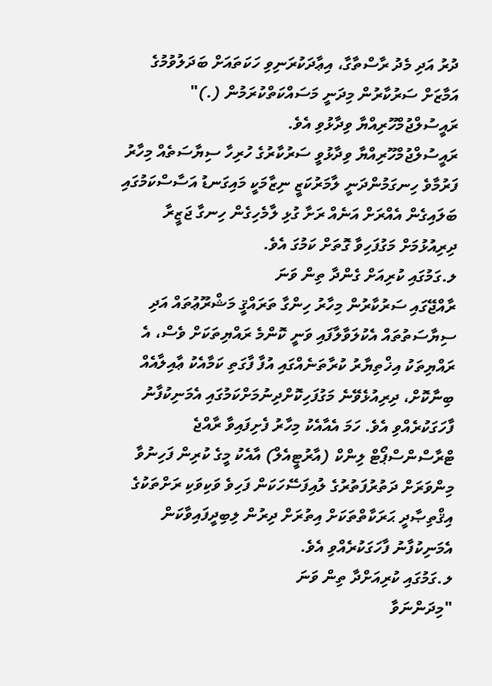ދުރު އަދި މެދު ރާސްތާގާ، އިޢާދަކުރަނިވި ހަކަތައަށް ބަދަލުވުމުގެ އަމާޒަށް ސަރުކާރުން މިދަނީ މަސައްކަތްކުރަމުން (.)" ރައީސުލްޖުމްހޫރިއްޔާ ވިދާޅުވި އެވެ.
ރައީސުލްޖުމްހޫރިއްޔާ ވިދާޅުވީ ސަރުކާރުގެ ހުރިހާ ސިޔާސަތެއް މިހާރު ފަރުމާވެ ހިނގަމުންދަނީ ލާމަރުކަޒީ ނިޒާމަކީ މައިގަނޑު އަސާސްކަމުގައި ބަލައިގެން އެއްރަށް އަނެއް ރަށާ ގުޅި ލާމެހިގެން ހިނގާ ޖަޒީރާ ދިރިއުޅުމަށް މަގުފަހިވާ ގޮތަށް ކަމުގަ އެވެ.
ލ.ގަމުގައި ކުރިއަށް ގެންދާ ތިން ވަނަ
ރާއްޖޭގައި ސަރުކާރުން މިހާރު ހިންގާ ތަރައްޤީ މަޝްރޫޢުތައް އަދި ސިޔާސަތުތައް އެކުލަވާލާފައި ވަނީ ކޮންމެ ރައްޔިތަކަށް ވެސް، އެ ރައްޔިތަކު އިޚްތިޔާރު ކުރާތަނެއްގައި އުފާ ފާގަތި ކަމާއެކު ޢާއިލާއެއް ބިނާކޮށް، ދިރިއުޅެވޭނެ މަގުފަހިކޮށްދިނުމަށްކަމުގައި އެމަނިކުފާނު ފާހަގަކުރެއްވި އެވެ. ހަމަ އެއާއެކު މިހާރު ފެށިފައިވާ ރާއްޖެ ޓްރާސްންސްޕޯޓް ލިންކް (އާރުޓީއެލް) އާއެކު މީގެ ކުރިން ފަހިނުވާ މިންވަރަށް ދަތުރުފަތުރުގެ ލުއިފަސޭހަކަން ފަހިވެ ވަކިވަކި ރަށްތަކުގެ އިޤްތިޞާދީ ޙަރަކާތްތަކަށް އިތުރަށް ދިރުން ލިބިދީފައިވާކަން އެމަނިކުފާނު ފާހަގަކުރެއްވި އެވެ.
ލ.ގަމުގައި ކުރިއަށްދާ ތިން ވަނަ
"މިދަންނަވާ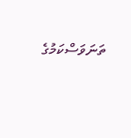ތަނަވަސްކަމުގެ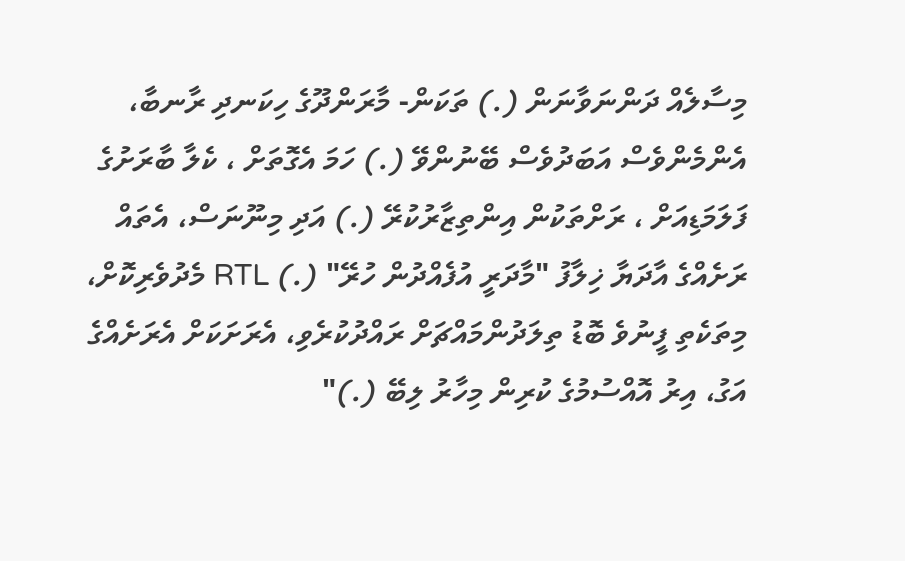މިސާލެއް ދަންނަވާނަން (.) ތަކަން- މާރަންދޫގެ ހިކަނދި ރާނބާ، އެންމެންވެސް އަބަދުވެސް ބޭނުންވޭ (.) ހަމަ އެގޮތަށް ، ކެލާ ބާރަށުގެ ފަލަމަޑިއަށް ، ރަށްތަކުން އިންތިޒާރުކުރޭ (.) އަދި މިނޫނަސް، އެތައް ރަށެއްގެ އާދަޔާ ޚިލާފު "މާދަރީ އުފެއްދުން ހުރޭ" (.) RTL މެދުވެރިކޮށް، މިތަކެތި ފީނުވެ ބޮޑު ތިލަދުންމައްޗަށް ރައްދުކުރެވި، އެރަށަކަށް އެރަށެއްގެ އަގު، އިރު އޮއްސުމުގެ ކުރިން މިހާރު ލިބޭ (.)"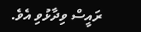ރައީސް ވިދާޅުވި އެވެ.